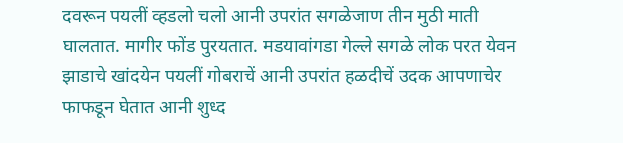दवरून पयलीं व्हडलो चलो आनी उपरांत सगळेजाण तीन मुठी माती घालतात. मागीर फोंड पुरयतात. मडयावांगडा गेल्ले सगळे लोक परत येवन झाडाचे खांदयेन पयलीं गोबराचें आनी उपरांत हळदीचें उदक आपणाचेर फाफडून घेतात आनी शुध्द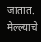जातात. मेल्ल्याचे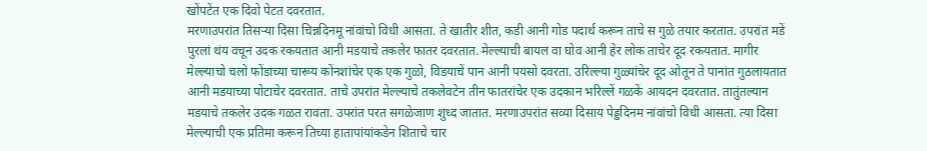खोंपटेंत एक दिवो पेटत दवरतात.
मरणाउपरांत तिसऱ्या दिसा चिन्नदिनमू नांवांचो विधी आसता. ते खातीर शीत, कडी आनी गोड पदार्थ करून ताचे स गुळे तयार करतात. उपरांत मडें पुरलां थंय वचून उदक रकयतात आनी मडयाचे तकलेर फातर दवरतात. मेल्ल्याची बायल वा घोव आनी हेर लोक ताचेर दूद रकयतात. मागीर मेल्ल्याचो चलो फोंडाच्या चारूय कोंनशांचेर एक एक गुळो, विडयाचें पान आनी पयसो दवरता. उरिल्ल्या गुळ्यांचेर दूद ओतून ते पानांत गुठलायतात आनी मडयाच्या पोटाचेर दवरतात. ताचे उपरांत मेल्ल्याचे तकलेवटेन तीन फातरांचेर एक उदकान भरिल्लें गळकें आयदन दवरतात. तातुंतल्यान मडयाचे तकलेर उदक गळत रावता. उपरांत परत सगळेजाण शुध्द जातात. मरणाउपरांत सव्या दिसाय पेड्डदिनम नांवांचो विधी आसता. त्या दिसा मेल्ल्याची एक प्रतिमा करून तिच्या हातापांयांकडेन शिताचे चार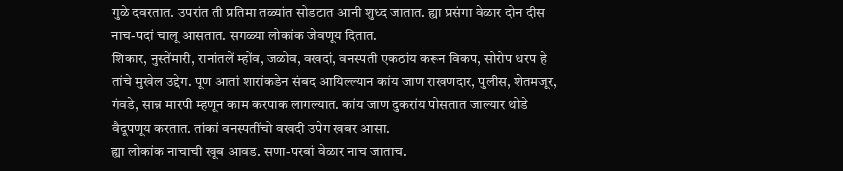गुळे दवरतात. उपरांत ती प्रतिमा तळ्यांत सोडटात आनी शुध्द जातात. ह्या प्रसंगा वेळार दोन दीस नाच-पदां चालू आसतात. सगळ्या लोकांक जेवणूय दितात.
शिकार, नुस्तेंमारी, रानांतलें म्होंव, जळोव, वखदां, वनस्पती एकठांय करून विकप, सोरोप धरप हे तांचे मुखेल उद्देग. पूण आतां शारांकडेन संबद आयिल्ल्यान कांय जाण राखणदार, पुलीस, शेतमजूर, गंवडे, सान्न मारपी म्हणून काम करपाक लागल्यात. कांय जाण दुकरांय पोसतात जाल्यार थोडे वैदूपणूय करतात. तांकां वनस्पतींचो वखदी उपेग खबर आसा.
ह्या लोकांक नाचाची खूब आवड. सणा-परबां वेळार नाच जाताच.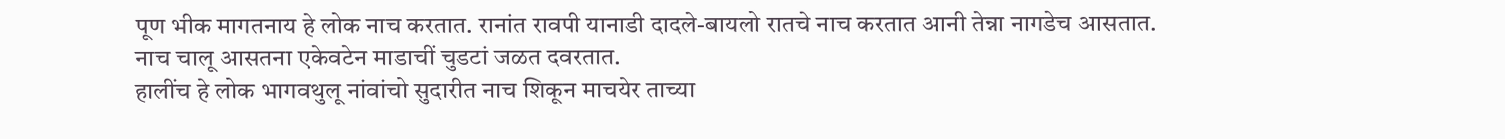पूण भीक मागतनाय हे लोक नाच करतात. रानांत रावपी यानाडी दादले-बायलो रातचे नाच करतात आनी तेन्ना नागडेच आसतात. नाच चालू आसतना एकेवटेन माडाचीं चुडटां जळत दवरतात.
हालींच हे लोक भागवथुलू नांवांचो सुदारीत नाच शिकून माचयेर ताच्या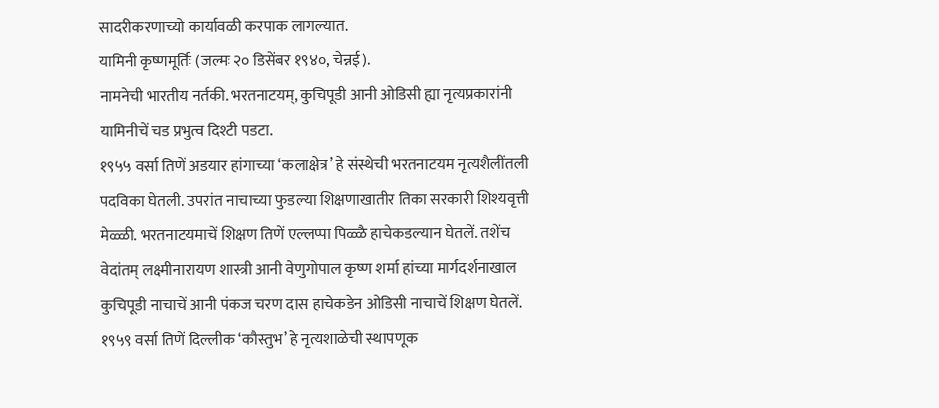सादरीकरणाच्यो कार्यावळी करपाक लागल्यात.
यामिनी कृष्णमूर्तिः (जल्मः २० डिसेंबर १९४०, चेन्नई).
नामनेची भारतीय नर्तकी. भरतनाटयम्, कुचिपूडी आनी ओडिसी ह्या नृत्यप्रकारांनी यामिनीचें चड प्रभुत्व दिश्टी पडटा.
१९५५ वर्सा तिणें अडयार हांगाच्या ‘कलाक्षेत्र’ हे संस्थेची भरतनाटयम नृत्यशैलींतली पदविका घेतली. उपरांत नाचाच्या फुडल्या शिक्षणाखातीर तिका सरकारी शिश्यवृत्ती मेळ्ळी. भरतनाटयमाचें शिक्षण तिणें एल्लप्पा पिळ्ळै हाचेकडल्यान घेतलें. तशेंच वेदांतम् लक्ष्मीनारायण शास्त्री आनी वेणुगोपाल कृष्ण शर्मा हांच्या मार्गदर्शनाखाल कुचिपूडी नाचाचें आनी पंकज चरण दास हाचेकडेन ओडिसी नाचाचें शिक्षण घेतलें.
१९५९ वर्सा तिणें दिल्लीक ‘कौस्तुभ’ हे नृत्यशाळेची स्थापणूक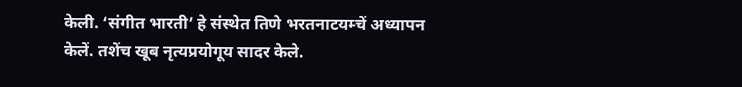केली. ‘संगीत भारती’ हे संस्थेत तिणे भरतनाटयम्चें अध्यापन केलें. तशेंच खूब नृत्यप्रयोगूय सादर केले.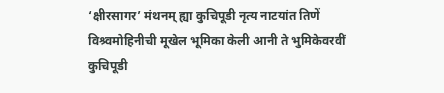‘क्षीरसागर’ मंथनम् ह्या कुचिपूडी नृत्य नाटयांत तिणें विश्र्वमोहिनीची मूखेल भूमिका केली आनी ते भुमिकेवरवीं कुचिपूडी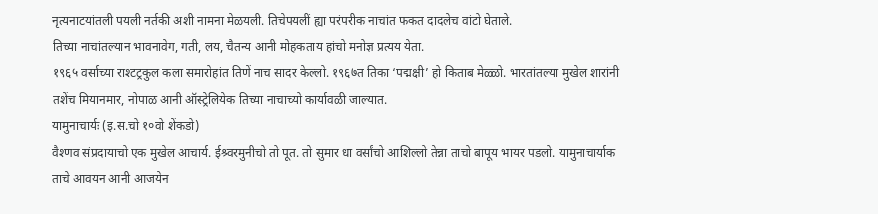नृत्यनाटयांतली पयली नर्तकी अशी नामना मेळयली. तिचेपयलीं ह्या परंपरीक नाचांत फकत दादलेच वांटो घेताले.
तिच्या नाचांतल्यान भावनावेग, गती, लय, चैतन्य आनी मोहकताय हांचो मनोज्ञ प्रत्यय येता.
१९६५ वर्साच्या राश्टट्रकुल कला समारोहांत तिणें नाच सादर केल्लो. १९६७त तिका ‘पद्मक्षी’ हो किताब मेळ्ळो. भारतांतल्या मुखेल शारांनी तशेंच मियानमार, नोपाळ आनी ऑस्ट्रेलियेक तिच्या नाचाच्यो कार्यावळी जाल्यात.
यामुनाचार्यः (इ.स.चो १०वो शेंकडो)
वैश्णव संप्रदायाचो एक मुखेल आचार्य. ईश्र्वरमुनीचो तो पूत. तो सुमार धा वर्सांचो आशिल्लो तेन्ना ताचो बापूय भायर पडलो. यामुनाचार्याक ताचे आवयन आनी आजयेन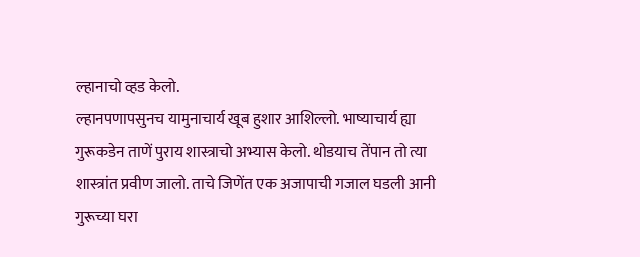ल्हानाचो व्हड केलो.
ल्हानपणापसुनच यामुनाचार्य खूब हुशार आशिल्लो. भाष्याचार्य ह्या गुरूकडेन ताणें पुराय शास्त्राचो अभ्यास केलो. थोडयाच तेंपान तो त्या शास्त्रांत प्रवीण जालो. ताचे जिणेंत एक अजापाची गजाल घडली आनी गुरूच्या घरा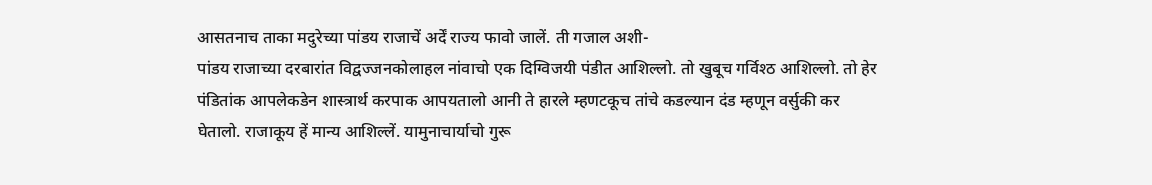आसतनाच ताका मदुरेच्या पांडय राजाचें अर्दें राज्य फावो जालें. ती गजाल अशी-
पांडय राजाच्या दरबारांत विद्वज्जनकोलाहल नांवाचो एक दिग्विजयी पंडीत आशिल्लो. तो खुबूच गर्विश्ठ आशिल्लो. तो हेर पंडितांक आपलेकडेन शास्त्रार्थ करपाक आपयतालो आनी ते हारले म्हणटकूच तांचे कडल्यान दंड म्हणून वर्सुकी कर घेतालो. राजाकूय हें मान्य आशिल्लें. यामुनाचार्याचो गुरू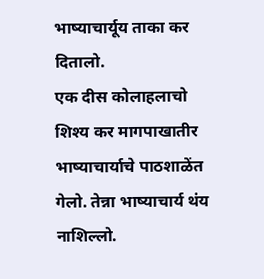भाष्याचार्यूय ताका कर दितालो.
एक दीस कोलाहलाचो शिश्य कर मागपाखातीर भाष्याचार्याचे पाठशाळेंत गेलो. तेन्ना भाष्याचार्य थंय नाशिल्लो.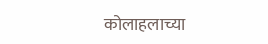कोलाहलाच्या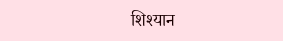शिश्यान